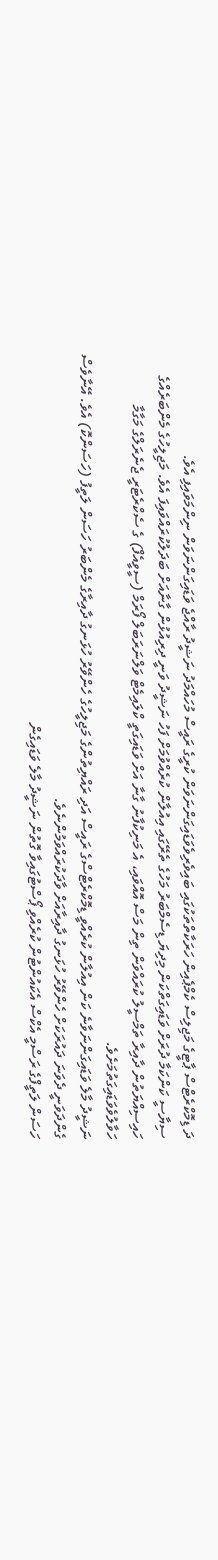ދަ ޑިމޮކްރެޓްސް ޕާޓީގެ މަޖިލިސް ކެމްޕެއިން ހަރަކާތްތަކުގައި ބައިވެރިވެވަޑައިގަންނަވަން ކުރީގެ ރައީސް މުހައްމަދު ނަޝީދު ރާއްޖެ ވަޑައިގަންނަވަން ނިންމަވައިފި އެވެ.
ސިޔާސީ ކަންކަމާ ދުރަށް ވަޑައިގަތްކަން މިދިޔަ ޑިސެމްބަރު މަހުގެ ތެރޭގައި އިއުލާން ކުރެއްވުމަށް ފަހު ނަޝީދު ވަނީ ދިރިއުޅުން ގާނާއަށް ބަދަލުކުރައްވައިފަ އެވެ. މަޖިލީހުގެ މެންބަރެއްގެ ހައިސިއްޔަތުން ދާއިރާ ތަމްސީލު ކުރައްވަން ތިން މަސް އޮއްވައި، އެ މަނިކުފާނު ގާނާ އަށް ވަޑައިގަތީ ކްލައިމެޓް ވަލްނަރަބަލް ފޯރަމް (ސީވީއެފް) ގެ ސެކްރެޓަރީ ޖެނެރަލްގެ މަގާމާ ހަވާލުވެވަޑައިގަތުމަށެވެ.
ނަޝީދު މާލެ ވަޑައިގަންނަވާނެ ކަން އިއުލާން ކުރެއްވީ ޑިމޮކްރެޓްސްގެ ރައީސް އަދި ރައްޔިތުންގެ މަޖިލީހުގެ ހެންވޭރު ހުޅަނގު ދާއިރާގެ މެންބަރު ހަސަން ލަތީފު (ހަސަންކޮ) އެވެ. އޭނާވެސް ގެންދަވަނީ ދެވަނަ ދައުރަކަށް ހެންވޭރު ހުޅަނގު ދާއިރާއަށް ވާދަކުރައްވަމުންނެވެ.
ހަސަން ލަތީފްގެ ރަސްމީ އެކްސް އެކައުންޓުން ކުރެއްވި ޕޯސްޓުގައިވާ ގޮތުން ނަޝީދު މާލެ ވަޑައިގެން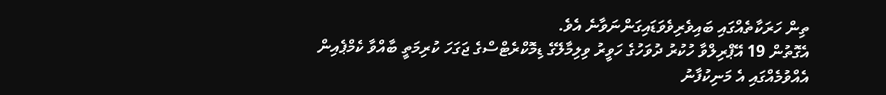ތިން ހަރަކާތެއްގައި ބައިވެރިވެވަޑައިގަންނަވާނެ އެވެ.
އެގޮތުން 19 އޭޕްރިލްވާ ހުކުރު ދުވަހުގެ ހަވީރު ވިލިމާލޭގެ ޑިމޮކްރެޓްސްގެ ޖަގަހަ ކުރިމަތީ ބާއްވާ ކެމްޕެއިން އެއްވުމެއްގައި އެ މަނިކުފާނު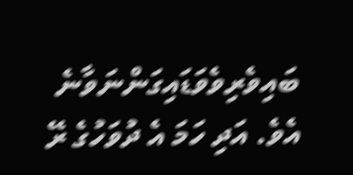ބައިވެރިވެވަޑައިގަންނަވާނެ އެވެ. އަދި ހަމަ އެ ދުވަހުގެ ރޭ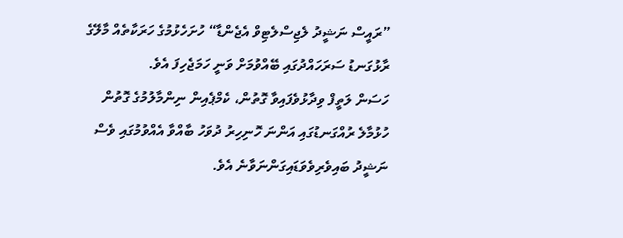”ރައީސް ނަޝީދު ލެޖިސްލެޓިވް އެޖެންޑާ“ ހުށަހެޅުމުގެ ހަރަކާތެއް މާލޭގެ ރާޅުގަނޑު ސަރަހައްދުގައި ބޭއްވުމަށް ވަނީ ހަމަޖެހިފަ އެވެ.
ހަސަން ލަތީފް ވިދާޅުވެފައިވާ ގޮތުން، ކެމްޕެއިން ނިންމާލުމުގެ ގޮތުން ހުޅުމާލެ ރުއްގަނޑުގައި އަންނަ ހޮނިހިރު ދުވަހު ބާއްވާ އެއްވުމުގައި ވެސް ނަޝީދު ބައިވެރިވެވަޑައިގަންނަވާނެ އެވެ.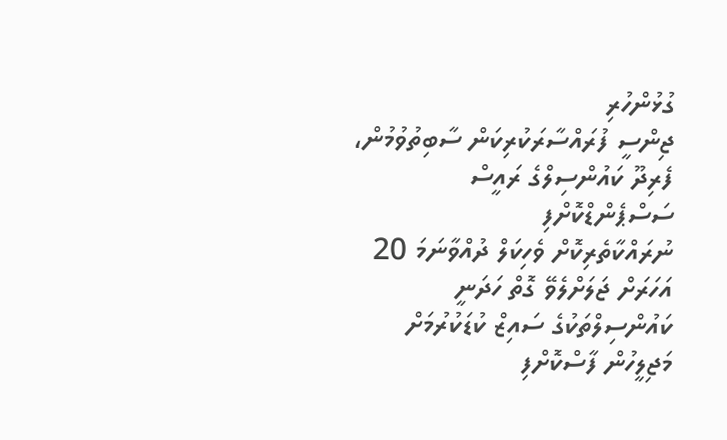ގުޅުންހުރި
ޖިންސީ ފުރައްސާރަކުރިކަން ސާބިތުވުމުން، ފެރިދޫ ކައުންސިލްގެ ރައީސް ސަސްޕެންޑްކޮށްފި
ނުރައްކާތެރިކޮށް ވެހިކަލް ދުއްވާނަމަ 20 އަހަރަށް ޖަލަށްލެވޭ ގޮތް ހަދަނީ
ކައުންސިލްތަކުގެ ސައިޒް ކުޑަކުރުމަށް މަޖިލީހުން ފާސްކޮށްފި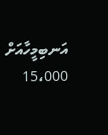އަނބިމީހާއަށް 15،000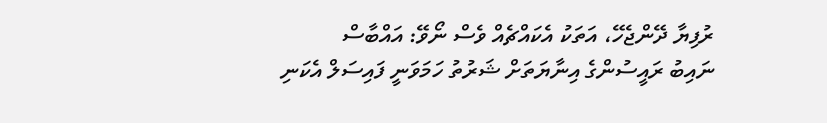ރުފިޔާ ދޭންޖެހޭ، އަތަކު އެކައްޗެއް ވެސް ނޯވޭ: އައްބާސް
ނައިބު ރައީސުންގެ އިނާޔަތަށް ޝަރުތު ހަމަވަނީ ފައިސަލް އެކަނި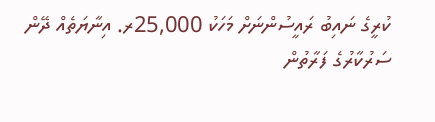ކުރީގެ ނައިބު ރައީސުންނަށް މަހަކު 25,000ރ. އިނާޔަތެއް ދޭން ސަރުކާރުގެ ފަރާތުން